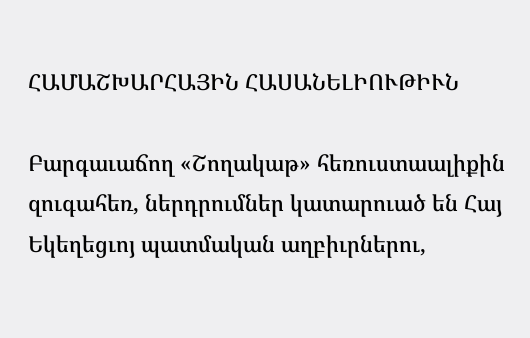ՀԱՄԱՇԽԱՐՀԱՅԻՆ ՀԱՍԱՆԵԼԻՈՒԹԻՒՆ

Բարգաւաճող «Շողակաթ» հեռուստաալիքին զուգահեռ, ներդրումներ կատարուած են Հայ Եկեղեցւոյ պատմական աղբիւրներու,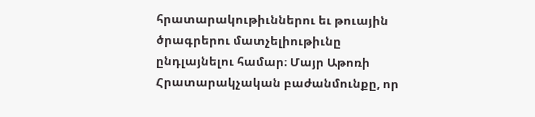հրատարակութիւններու եւ թուային ծրագրերու մատչելիութիւնը ընդլայնելու համար։ Մայր Աթոռի Հրատարակչական բաժանմունքը, որ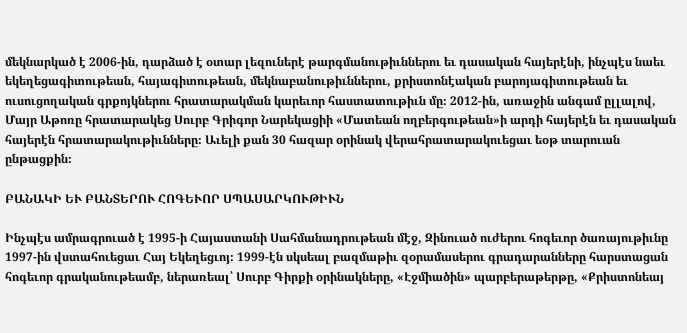մեկնարկած է 2006-ին, դարձած է օտար լեզուներէ թարգմանութիւններու եւ դասական հայերէնի, ինչպէս նաեւ եկեղեցագիտութեան, հայագիտութեան, մեկնաբանութիւններու, քրիստոնէական բարոյագիտութեան եւ ուսուցողական գրքոյկներու հրատարակման կարեւոր հաստատութիւն մը։ 2012-ին, առաջին անգամ ըլլալով, Մայր Աթոռը հրատարակեց Սուրբ Գրիգոր Նարեկացիի «Մատեան ողբերգութեան»ի արդի հայերէն եւ դասական հայերէն հրատարակութիւնները։ Աւելի քան 30 հազար օրինակ վերահրատարակուեցաւ եօթ տարուան ընթացքին։

ԲԱՆԱԿԻ ԵՒ ԲԱՆՏԵՐՈՒ ՀՈԳԵՒՈՐ ՍՊԱՍԱՐԿՈՒԹԻՒՆ

Ինչպէս ամրագրուած է 1995-ի Հայաստանի Սահմանադրութեան մէջ, Զինուած ուժերու հոգեւոր ծառայութիւնը 1997-ին վստահուեցաւ Հայ Եկեղեցւոյ։ 1999-էն սկսեալ բազմաթիւ զօրամասերու գրադարանները հարստացան հոգեւոր գրականութեամբ, ներառեալ՝ Սուրբ Գիրքի օրինակները, «Էջմիածին» պարբերաթերթը, «Քրիստոնեայ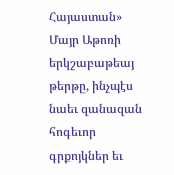Հայաստան» Մայր Աթոռի երկշաբաթեայ թերթը, ինչպէս նաեւ զանազան հոգեւոր գրքոյկներ եւ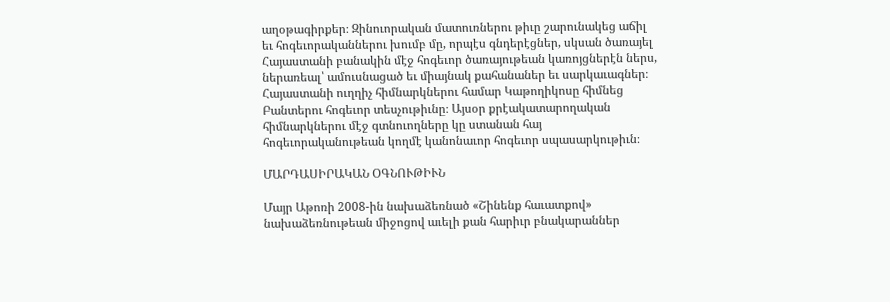աղօթագիրքեր։ Զինուորական մատուռներու թիւը շարունակեց աճիլ եւ հոգեւորականներու խումբ մը, որպէս գնդերէցներ, սկսան ծառայել Հայաստանի բանակին մէջ հոգեւոր ծառայութեան կառոյցներէն ներս, ներառեալ՝ ամուսնացած եւ միայնակ քահանաներ եւ սարկաւագներ։ Հայաստանի ուղղիչ հիմնարկներու համար Կաթողիկոսը հիմնեց Բանտերու հոգեւոր տեսչութիւնը։ Այսօր քրէակատարողական հիմնարկներու մէջ գտնուողները կը ստանան հայ հոգեւորականութեան կողմէ կանոնաւոր հոգեւոր սպասարկութիւն։

ՄԱՐԴԱՍԻՐԱԿԱՆ ՕԳՆՈՒԹԻՒՆ

Մայր Աթոռի 2008-ին նախաձեռնած «Շինենք հաւատքով» նախաձեռնութեան միջոցով աւելի քան հարիւր բնակարաններ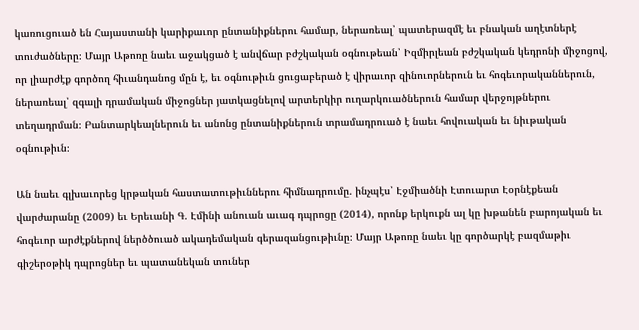կառուցուած են Հայաստանի կարիքաւոր ընտանիքներու համար, ներառեալ՝ պատերազմէ եւ բնական աղէտներէ տուժածները։ Մայր Աթոռը նաեւ աջակցած է անվճար բժշկական օգնութեան՝ Իզմիրլեան բժշկական կեդրոնի միջոցով, որ լիարժէք գործող հիւանդանոց մըն է, եւ օգնութիւն ցուցաբերած է վիրաւոր զինուորներուն եւ հոգեւորականներուն, ներառեալ՝ զգալի դրամական միջոցներ յատկացնելով արտերկիր ուղարկուածներուն համար վերջոյթներու տեղադրման։ Բանտարկեալներուն եւ անոնց ընտանիքներուն տրամադրուած է նաեւ հովուական եւ նիւթական օգնութիւն։

Ան նաեւ գլխաւորեց կրթական հաստատութիւններու հիմնադրումը. ինչպէս՝ Էջմիածնի Էտուարտ Էօրնէքեան վարժարանը (2009) եւ Երեւանի Գ. Էմինի անուան աւագ դպրոցը (2014), որոնք երկուքն ալ կը խթանեն բարոյական եւ հոգեւոր արժէքներով ներծծուած ակադեմական գերազանցութիւնը։ Մայր Աթոռը նաեւ կը գործարկէ բազմաթիւ գիշերօթիկ դպրոցներ եւ պատանեկան տուներ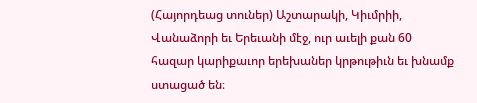(Հայորդեաց տուներ) Աշտարակի, Կիւմրիի, Վանաձորի եւ Երեւանի մէջ, ուր աւելի քան 60 հազար կարիքաւոր երեխաներ կրթութիւն եւ խնամք ստացած են։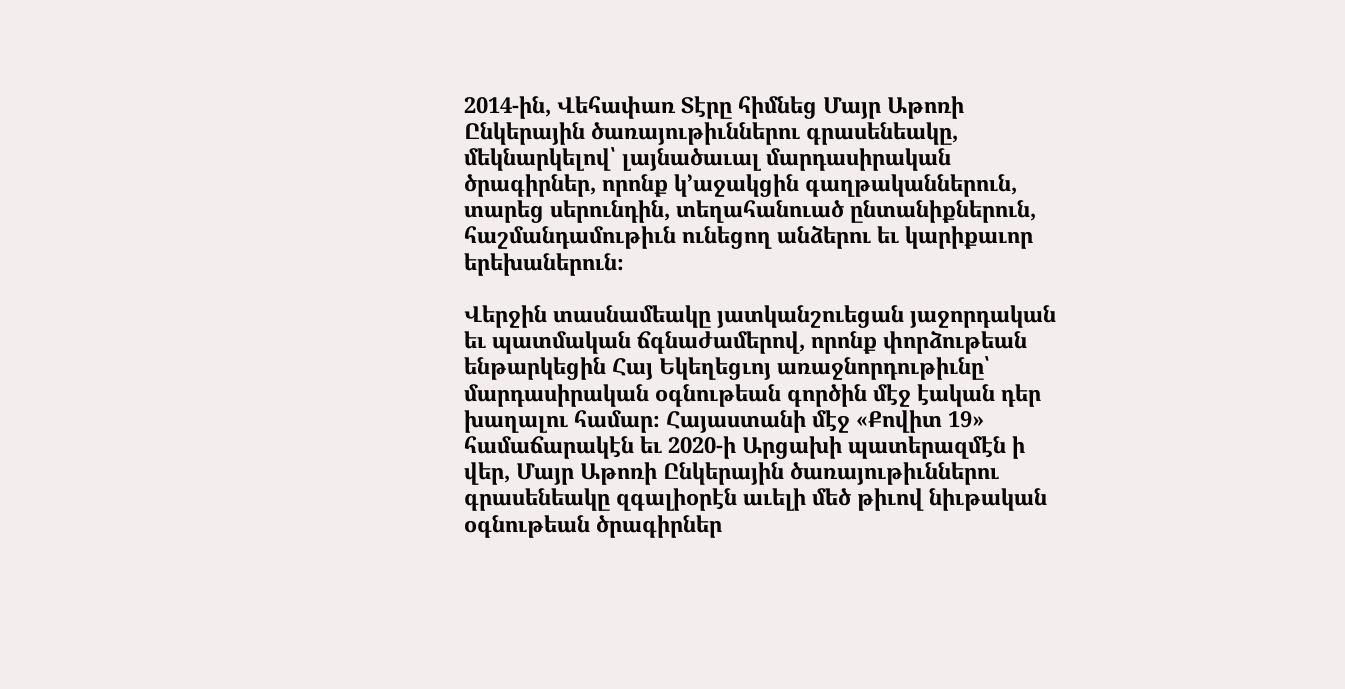2014-ին, Վեհափառ Տէրը հիմնեց Մայր Աթոռի Ընկերային ծառայութիւններու գրասենեակը, մեկնարկելով՝ լայնածաւալ մարդասիրական ծրագիրներ, որոնք կ՚աջակցին գաղթականներուն, տարեց սերունդին, տեղահանուած ընտանիքներուն, հաշմանդամութիւն ունեցող անձերու եւ կարիքաւոր երեխաներուն։

Վերջին տասնամեակը յատկանշուեցան յաջորդական եւ պատմական ճգնաժամերով, որոնք փորձութեան ենթարկեցին Հայ Եկեղեցւոյ առաջնորդութիւնը՝ մարդասիրական օգնութեան գործին մէջ էական դեր խաղալու համար։ Հայաստանի մէջ «Քովիտ 19» համաճարակէն եւ 2020-ի Արցախի պատերազմէն ի վեր, Մայր Աթոռի Ընկերային ծառայութիւններու գրասենեակը զգալիօրէն աւելի մեծ թիւով նիւթական օգնութեան ծրագիրներ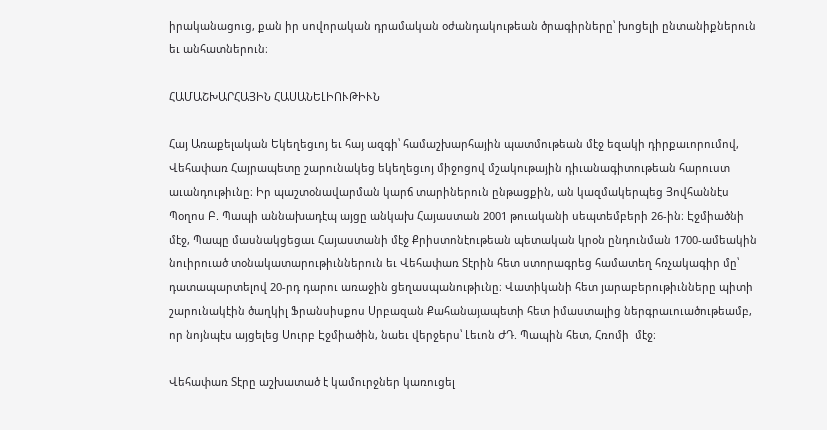իրականացուց, քան իր սովորական դրամական օժանդակութեան ծրագիրները՝ խոցելի ընտանիքներուն եւ անհատներուն։

ՀԱՄԱՇԽԱՐՀԱՅԻՆ ՀԱՍԱՆԵԼԻՈՒԹԻՒՆ

Հայ Առաքելական Եկեղեցւոյ եւ հայ ազգի՝ համաշխարհային պատմութեան մէջ եզակի դիրքաւորումով, Վեհափառ Հայրապետը շարունակեց եկեղեցւոյ միջոցով մշակութային դիւանագիտութեան հարուստ աւանդութիւնը։ Իր պաշտօնավարման կարճ տարիներուն ընթացքին, ան կազմակերպեց Յովհաննէս Պօղոս Բ. Պապի աննախադէպ այցը անկախ Հայաստան 2001 թուականի սեպտեմբերի 26-ին։ Էջմիածնի մէջ, Պապը մասնակցեցաւ Հայաստանի մէջ Քրիստոնէութեան պետական կրօն ընդունման 1700-ամեակին նուիրուած տօնակատարութիւններուն եւ Վեհափառ Տէրին հետ ստորագրեց համատեղ հռչակագիր մը՝ դատապարտելով 20-րդ դարու առաջին ցեղասպանութիւնը։ Վատիկանի հետ յարաբերութիւնները պիտի շարունակէին ծաղկիլ Ֆրանսիսքոս Սրբազան Քահանայապետի հետ իմաստալից ներգրաւուածութեամբ, որ նոյնպէս այցելեց Սուրբ Էջմիածին, նաեւ վերջերս՝ Լեւոն ԺԴ. Պապին հետ, Հռոմի  մէջ։

Վեհափառ Տէրը աշխատած է կամուրջներ կառուցել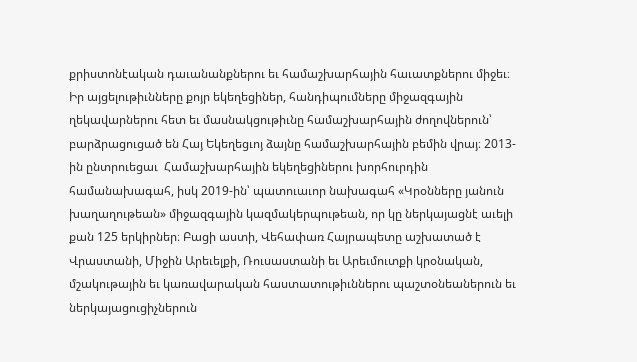քրիստոնէական դաւանանքներու եւ համաշխարհային հաւատքներու միջեւ։ Իր այցելութիւնները քոյր եկեղեցիներ, հանդիպումները միջազգային ղեկավարներու հետ եւ մասնակցութիւնը համաշխարհային ժողովներուն՝ բարձրացուցած են Հայ Եկեղեցւոյ ձայնը համաշխարհային բեմին վրայ։ 2013-ին ընտրուեցաւ  Համաշխարհային եկեղեցիներու խորհուրդին համանախագահ, իսկ 2019-ին՝ պատուաւոր նախագահ «Կրօնները յանուն խաղաղութեան» միջազգային կազմակերպութեան, որ կը ներկայացնէ աւելի քան 125 երկիրներ։ Բացի աստի, Վեհափառ Հայրապետը աշխատած է Վրաստանի, Միջին Արեւելքի, Ռուսաստանի եւ Արեւմուտքի կրօնական, մշակութային եւ կառավարական հաստատութիւններու պաշտօնեաներուն եւ ներկայացուցիչներուն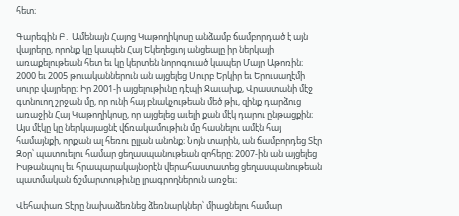հետ։

Գարեգին Բ․ Ամենայն Հայոց Կաթողիկոսը անձամբ ճամբորդած է այն վայրերը, որոնք կը կապեն Հայ Եկեղեցւոյ անցեալը իր ներկայի առաքելութեան հետ եւ կը կերտեն նորոգուած կապեր Մայր Աթոռին։ 2000 եւ 2005 թուականներուն ան այցելեց Սուրբ Երկիր եւ Երուսաղէմի սուրբ վայրերը։ Իր 2001-ի այցելութիւնը դէպի Ջաւախք, Վրաստանի մէջ գտնուող շրջան մը, որ ունի հայ բնակչութեան մեծ թիւ, զինք դարձուց առաջին Հայ Կաթողիկոսը, որ այցելեց աւելի քան մէկ դարու ընթացքին։ Այս մէկը կը ներկայացնէ վճռակամութիւն մը հասնելու ամէն հայ համայնքի, որքան ալ հեռու ըլլան անոնք։ Նոյն տարին, ան ճամբորդեց Տէր Զօր՝ պատուելու համար ցեղասպանութեան զոհերը։ 2007-ին ան այցելեց Իսթանպուլ եւ հրապարակայնօրէն վերահաստատեց ցեղասպանութեան պատմական ճշմարտութիւնը լրագրողներուն առջեւ։

Վեհափառ Տէրը նախաձեռնեց ձեռնարկներ՝ միացնելու համար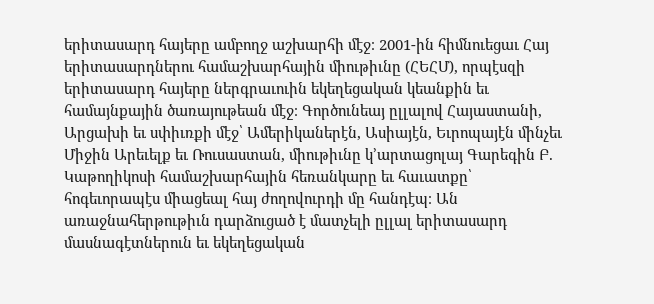երիտասարդ հայերը ամբողջ աշխարհի մէջ։ 2001-ին հիմնուեցաւ Հայ երիտասարդներու համաշխարհային միութիւնը (ՀԵՀՄ), որպէսզի երիտասարդ հայերը ներգրաւուին եկեղեցական կեանքին եւ համայնքային ծառայութեան մէջ։ Գործունեայ ըլլալով Հայաստանի, Արցախի եւ սփիւռքի մէջ՝ Ամերիկաներէն, Ասիայէն, Եւրոպայէն մինչեւ Միջին Արեւելք եւ Ռուսաստան, միութիւնը կ՚արտացոլայ Գարեգին Բ. Կաթողիկոսի համաշխարհային հեռանկարը եւ հաւատքը՝ հոգեւորապէս միացեալ հայ ժողովուրդի մը հանդէպ։ Ան առաջնահերթութիւն դարձուցած է մատչելի ըլլալ երիտասարդ մասնագէտներուն եւ եկեղեցական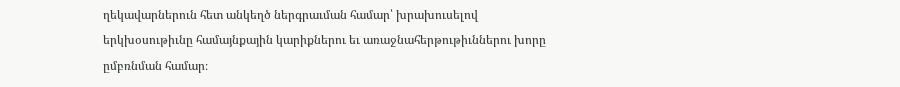ղեկավարներուն հետ անկեղծ ներգրաւման համար՝ խրախուսելով երկխօսութիւնը համայնքային կարիքներու եւ առաջնահերթութիւններու խորը ըմբռնման համար։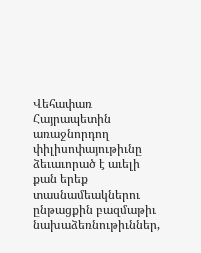Վեհափառ Հայրապետին առաջնորդող փիլիսոփայութիւնը ձեւաւորած է աւելի քան երեք տասնամեակներու ընթացքին բազմաթիւ նախաձեռնութիւններ,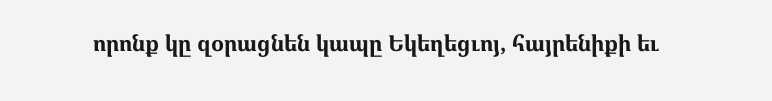որոնք կը զօրացնեն կապը Եկեղեցւոյ, հայրենիքի եւ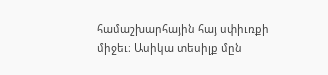համաշխարհային հայ սփիւռքի միջեւ։ Ասիկա տեսիլք մըն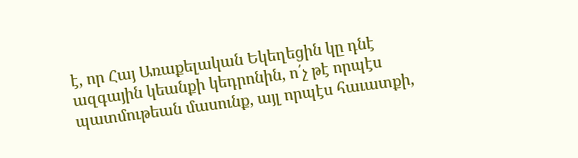է, որ Հայ Առաքելական Եկեղեցին կը դնէ ազգային կեանքի կեդրոնին, ո՛չ թէ որպէս պատմութեան մասունք, այլ որպէս հաւատքի,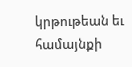կրթութեան եւ համայնքի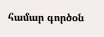համար գործօն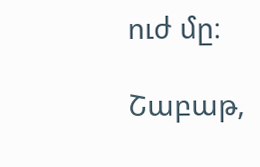ուժ մը։

Շաբաթ,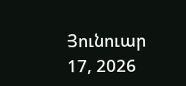Յունուար 17, 2026